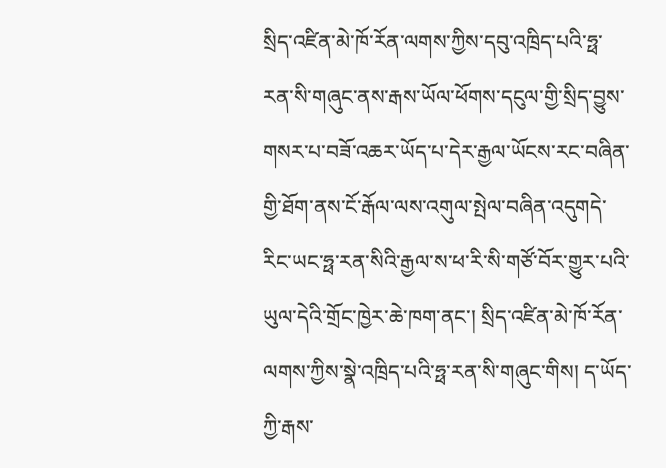སྲིད་འཛིན་མེ་ཁོ་རོན་ལགས་ཀྱིས་དབུ་འཁྲིད་པའི་ཧྥ་རན་སི་གཞུང་ནས་རྒས་ཡོལ་ཕོགས་དངུལ་གྱི་སྲིད་བྱུས་གསར་པ་བཟོ་འཆར་ཡོད་པ་དེར་རྒྱལ་ཡོངས་རང་བཞིན་གྱི་ཐོག་ནས་ངོ་རྒོལ་ལས་འགུལ་སྤེལ་བཞིན་འདུགདེ་རིང་ཡང་ཧྥ་རན་སིའི་རྒྱལ་ས་ཕ་རི་སི་གཙོ་བོར་གྱུར་པའི་ཡུལ་དེའི་གྲོང་ཁྱེར་ཆེ་ཁག་ནང་། སྲིད་འཛིན་མེ་ཁོ་རོན་ལགས་ཀྱིས་སྣེ་འཁྲིད་པའི་ཧྥ་རན་སི་གཞུང་གིས། ད་ཡོད་ཀྱི་རྒས་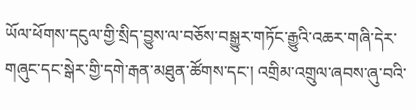ཡོལ་ཕོགས་དངུལ་གྱི་སྲིད་བྱུས་ལ་བཅོས་བསྒྱུར་གཏོང་རྒྱུའི་འཆར་གཞི་དེར་གཞུང་དང་སྒེར་གྱི་དགེ་རྒན་མཐུན་ཚོགས་དང་། འགྲིམ་འགྲུལ་ཞབས་ཞུ་བའི་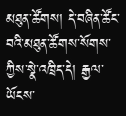མཐུན་ཚོགས། དེ་བཞིན་ཚོང་བའི་མཐུན་ཚོགས་སོགས་ཀྱིས་སྣེ་འཁྲིད་དེ། རྒྱལ་ཡོངས་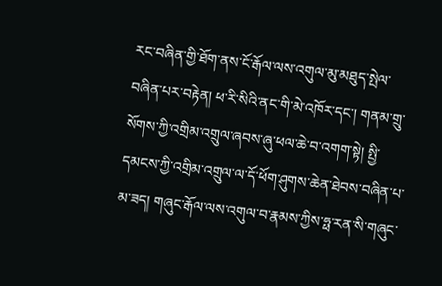རང་བཞིན་གྱི་ཐོག་ནས་ངོ་རྒོལ་ལས་འགུལ་མུ་མཐུད་སྤེལ་བཞིན་པར་བརྟེན། ཕ་རི་སིའི་ནང་གི་མེ་འཁོར་དང་། གནམ་གྲུ་སོགས་ཀྱི་འགྲིམ་འགྲུལ་ཞབས་ཞུ་ཕལ་ཆེ་བ་འགག་སྟེ། སྤྱི་དམངས་ཀྱི་འགྲིམ་འགྲུལ་ལ་དོ་ཕོག་ཤུགས་ཆེན་ཐེབས་བཞིན་པ་མ་ཟད། གཞུང་རྒོལ་ལས་འགུལ་བ་རྣམས་ཀྱིས་ཧྥ་རན་སི་གཞུང་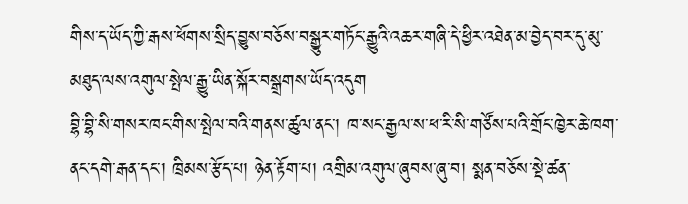གིས་ད་ཡོད་ཀྱི་རྒས་ཕོགས་སྲིད་བྱུས་བཅོས་བསྒྱུར་གཏོང་རྒྱུའི་འཆར་གཞི་དེ་ཕྱིར་འཐེན་མ་བྱེད་བར་དུ་མུ་མཐུད་ལས་འགུལ་སྤེལ་རྒྱུ་ཡིན་སྐོར་བསྒྲགས་ཡོད་འདུག
བྷི་བྷི་སི་གསར་ཁང་གིས་སྤེལ་བའི་གནས་ཚུལ་ནང་། ཁ་སང་རྒྱལ་ས་ཕ་རི་སི་གཙོས་པའི་གྲོང་ཁྱེར་ཆེ་ཁག་ནང་དགེ་རྒན་དང་། ཁྲིམས་རྩོད་པ། ཉེན་རྟོག་པ། འགྲིམ་འགུལ་ཞུབས་ཞུ་བ། སྨན་བཅོས་སྡེ་ཚན་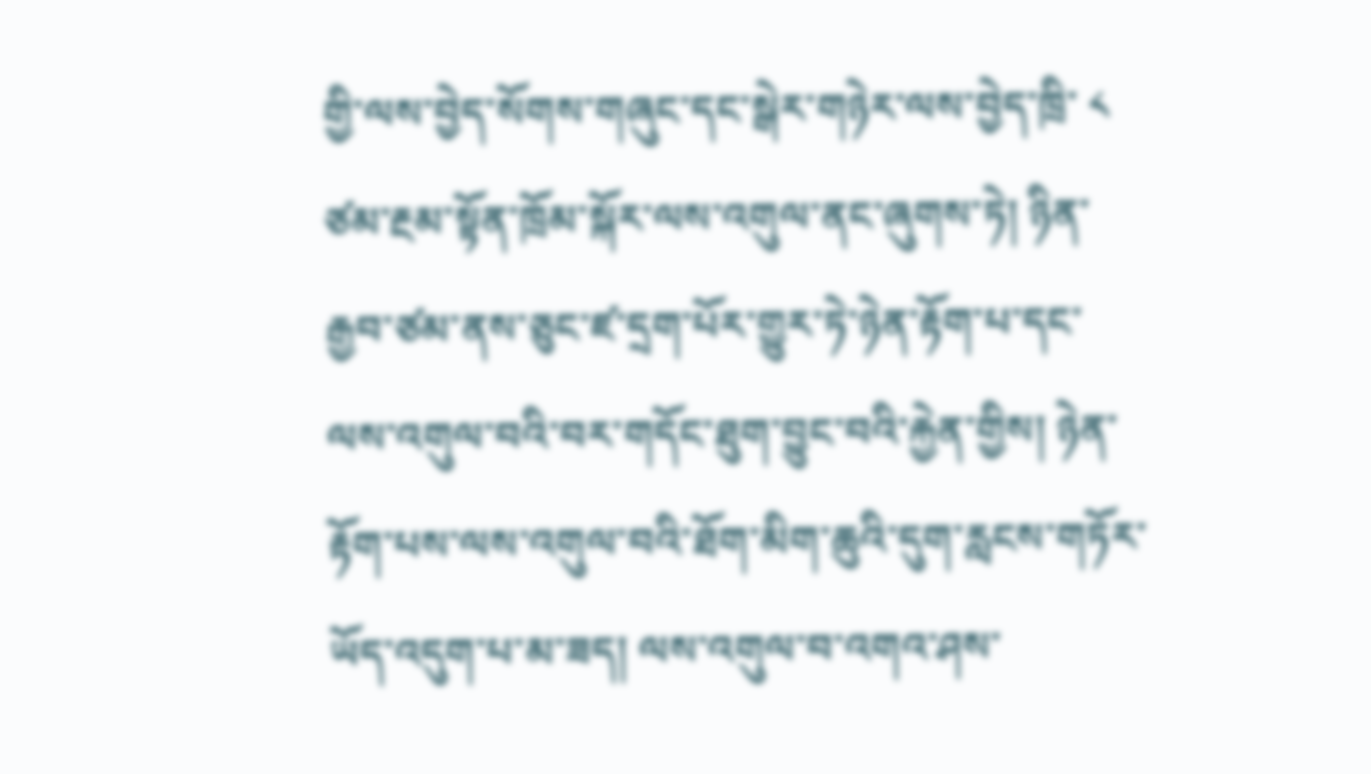གྱི་ལས་བྱེད་སོགས་གཞུང་དང་སྒེར་གཉེར་ལས་བྱེད་ཁྲི་ ༨ ཙམ་རྔམ་སྟོན་ཁྲོམ་སྐོར་ལས་འགུལ་ནང་ཞུགས་ཏེ། ཉིན་རྒྱབ་ཙམ་ནས་ཅུང་ཛ་དྲག་པོར་གྱུར་ཏེ་ཉེན་རྟོག་པ་དང་ལས་འགུལ་བའི་བར་གདོང་ཐུག་བྱུང་བའི་རྐྱེན་གྱིས། ཉེན་རྟོག་པས་ལས་འགུལ་བའི་ཐོག་མིག་ཆུའི་དུག་རླངས་གཏོར་ཡོད་འདུག་པ་མ་ཟད། ལས་འགུལ་བ་འགའ་ཤས་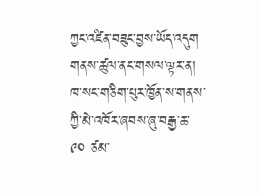ཀྱང་འཛིན་བཟུང་བྱས་ཡོད་འདུག གནས་ཚུལ་ནང་གསལ་ལྟར་ན། ཁ་སང་གཅིག་པུར་ཁྱོན་ས་གནས་ཀྱི་མེ་འཁོར་ཞབས་ཞུ་བརྒྱ་ཆ་ ༩༠ ཙམ་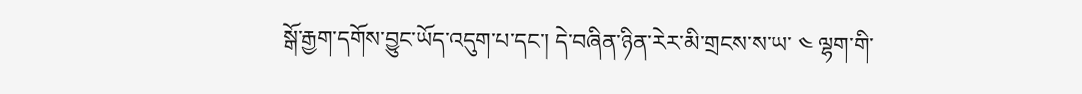སྒོ་རྒྱག་དགོས་བྱུང་ཡོད་འདུག་པ་དང་། དེ་བཞིན་ཉིན་རེར་མི་གྲངས་ས་ཡ་ ༤ ལྷག་གི་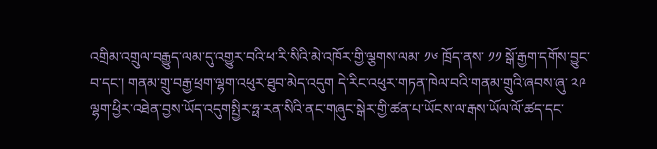འགྲིམ་འགྲུལ་བརྒྱུད་ལམ་དུ་འགྱུར་བའི་ཕ་རི་སིའི་མེ་འཁོར་གྱི་ལྕགས་ལམ་ ༡༦ ཁྲོད་ནས་ ༡༡ སྒོ་རྒྱག་དགོས་བྱུང་བ་དང་། གནམ་གྲུ་བརྒྱ་ཕྲག་ལྷག་འཕུར་ཐུབ་མེད་འདུག དེ་རིང་འཕུར་གཏན་ཁེལ་བའི་གནམ་གྲུའི་ཞབས་ཞུ་ ༢༩ ལྷག་ཕྱིར་འཐེན་བྱས་ཡོད་འདུགསྤྱིར་ཧྥ་རན་སིའི་ནང་གཞུང་སྒེར་གྱི་ཚན་པ་ཡོངས་ལ་རྒས་ཡོལ་ལོ་ཚད་དང་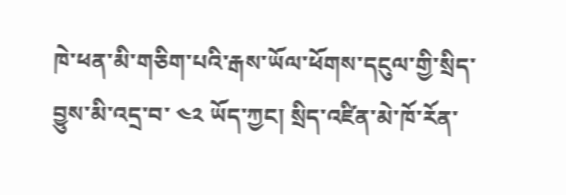ཁེ་ཕན་མི་གཅིག་པའི་རྒས་ཡོལ་ཕོགས་དངུལ་གྱི་སྲིད་བྱུས་མི་འདྲ་བ་ ༤༢ ཡོད་ཀྱང། སྲིད་འཛིན་མེ་ཁོ་རོན་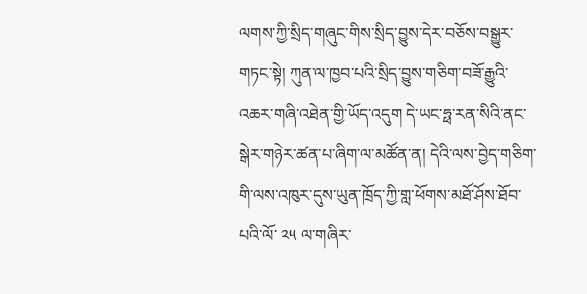ལགས་ཀྱི་སྲིད་གཞུང་གིས་སྲིད་བྱུས་དེར་བཅོས་བསྒྱུར་གཏང་སྟེ། ཀུན་ལ་ཁྱབ་པའི་སྲིད་བྱུས་གཅིག་བཟོ་རྒྱུའི་འཆར་གཞི་འཐེན་གྱི་ཡོད་འདུག དེ་ཡང་ཧྥ་རན་སིའི་ནང་སྒེར་གཉེར་ཚན་པ་ཞིག་ལ་མཚོན་ན། དེའི་ལས་བྱེད་གཅིག་གི་ལས་འཁུར་དུས་ཡུན་ཁྲོད་ཀྱི་གླ་ཕོགས་མཐོ་ཤོས་ཐོབ་པའི་ལོ་ ༢༥ ལ་གཞིར་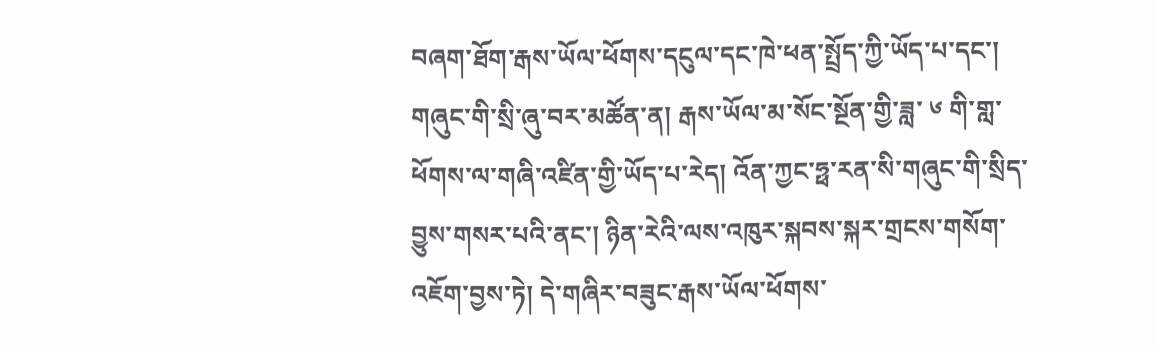བཞག་ཐོག་རྒས་ཡོལ་ཕོགས་དངུལ་དང་ཁེ་ཕན་སྤྲོད་ཀྱི་ཡོད་པ་དང་། གཞུང་གི་སྲི་ཞུ་བར་མཚོན་ན། རྒས་ཡོལ་མ་སོང་སྔོན་གྱི་ཟླ་ ༦ གི་གླ་ཕོགས་ལ་གཞི་འཛིན་གྱི་ཡོད་པ་རེད། འོན་ཀྱང་ཧྥ་རན་སི་གཞུང་གི་སྲིད་བྱུས་གསར་པའི་ནང་། ཉིན་རེའི་ལས་འཁུར་སྐབས་སྐར་གྲངས་གསོག་འཇོག་བྱས་ཏེ། དེ་གཞིར་བཟུང་རྒས་ཡོལ་ཕོགས་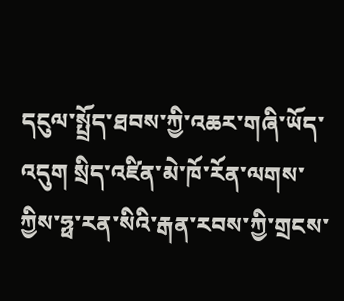དངུལ་སྤྲོད་ཐབས་ཀྱི་འཆར་གཞི་ཡོད་འདུག སྲིད་འཛིན་མེ་ཁོ་རོན་ལགས་ཀྱིས་ཧྥ་རན་སིའི་རྒན་རབས་ཀྱི་གྲངས་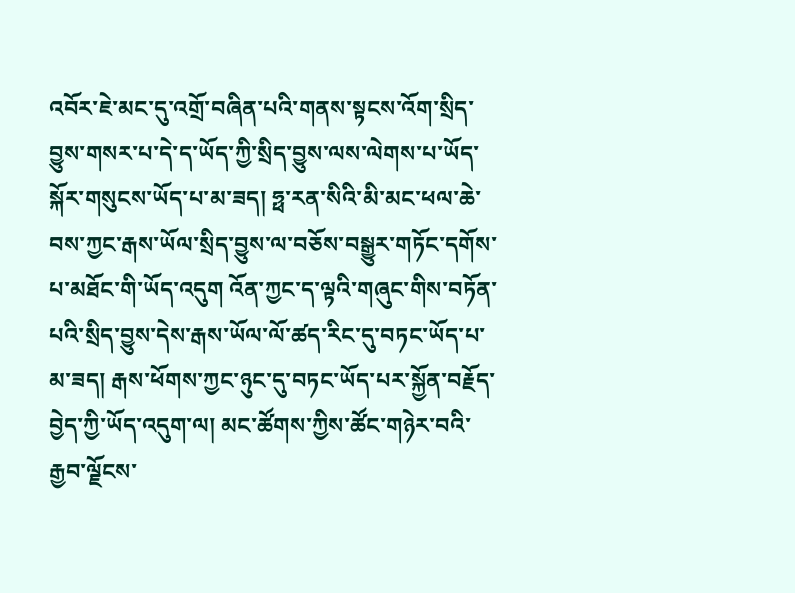འབོར་ཇེ་མང་དུ་འགྲོ་བཞིན་པའི་གནས་སྟངས་འོག་སྲིད་བྱུས་གསར་པ་དེ་ད་ཡོད་ཀྱི་སྲིད་བྱུས་ལས་ལེགས་པ་ཡོད་སྐོར་གསུངས་ཡོད་པ་མ་ཟད། ཧྥ་རན་སིའི་མི་མང་ཕལ་ཆེ་བས་ཀྱང་རྒས་ཡོལ་སྲིད་བྱུས་ལ་བཅོས་བསྒྱུར་གཏོང་དགོས་པ་མཐོང་གི་ཡོད་འདུག འོན་ཀྱང་ད་ལྟའི་གཞུང་གིས་བཏོན་པའི་སྲིད་བྱུས་དེས་རྒས་ཡོལ་ལོ་ཚད་རིང་དུ་བཏང་ཡོད་པ་མ་ཟད། རྒས་ཕོགས་ཀྱང་ཉུང་དུ་བཏང་ཡོད་པར་སྐྱོན་བརྗོད་བྱེད་ཀྱི་ཡོད་འདུག་ལ། མང་ཚོགས་ཀྱིས་ཚོང་གཉེར་བའི་རྒྱབ་ལྗོངས་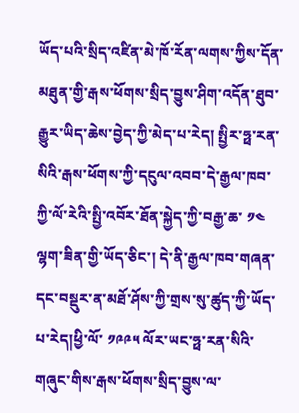ཡོད་པའི་སྲིད་འཛིན་མེ་ཁོ་རོན་ལགས་ཀྱིས་དོན་མཐུན་གྱི་རྒས་ཕོགས་སྲིད་བྱུས་ཤིག་འདོན་ཐུབ་རྒྱུར་ཡིད་ཆེས་བྱེད་ཀྱི་མེད་པ་རེད། སྤྱིར་ཧྥ་རན་སིའི་རྒས་ཕོགས་ཀྱི་དངུལ་འབབ་དེ་རྒྱལ་ཁབ་ཀྱི་ལོ་རེའི་སྤྱི་འབོར་ཐོན་སྐྱེད་ཀྱི་བརྒྱ་ཆ་ ༡༤ ལྷག་ཟིན་གྱི་ཡོད་ཅིང་། དེ་ནི་རྒྱལ་ཁབ་གཞན་དང་བསྡུར་ན་མཐོ་ཤོས་ཀྱི་གྲས་སུ་ཚུད་ཀྱི་ཡོད་པ་རེད།ཕྱི་ལོ་ ༡༩༩༥ ལོར་ཡང་ཧྥ་རན་སིའི་གཞུང་གིས་རྒས་ཕོགས་སྲིད་བྱུས་ལ་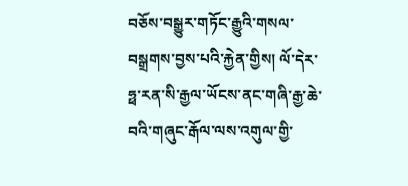བཅོས་བསྒྱུར་གཏོང་རྒྱུའི་གསལ་བསྒྲགས་བྱས་པའི་རྐྱེན་གྱིས། ལོ་དེར་ཧྥ་རན་སི་རྒྱལ་ཡོངས་ནང་གཞི་རྒྱ་ཆེ་བའི་གཞུང་རྒོལ་ལས་འགུལ་གྱི་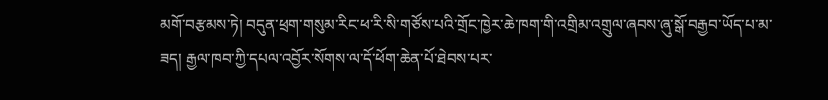མགོ་བརྩམས་ཏེ། བདུན་ཕྲག་གསུམ་རིང་ཕ་རི་སི་གཙོས་པའི་གྲོང་ཁྱེར་ཆེ་ཁག་གི་འགྲིམ་འགྲུལ་ཞབས་ཞུ་སྒོ་བརྒྱབ་ཡོད་པ་མ་ཟད། རྒྱལ་ཁབ་ཀྱི་དཔལ་འབྱོར་སོགས་ལ་དོ་ཕོག་ཆེན་པོ་ཐེབས་པར་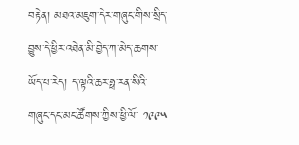བརྟེན། མཐའ་མཇུག་དེར་གཞུང་གིས་སྲིད་བྱུས་དེ་ཕྱིར་འཐེན་མི་བྱེད་ཀ་མེད་ཆགས་ཡོད་པ་རེད། ད་ལྟའི་ཆར་ཧྥ་རན་སིའི་གཞུང་དང་མང་ཚོགས་ཀྱིས་ཕྱི་ལོ་ ༡༩༩༥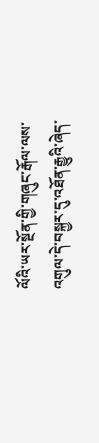ལོའི་ཡར་སྔོན་གྱི་གཞུང་རྒོལ་ལས་འགུལ་དེ་བསྐྱར་དུ་འཐོན་རྒྱུའི་ཞེད་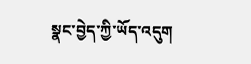སྣང་བྱེད་ཀྱི་ཡོད་འདུག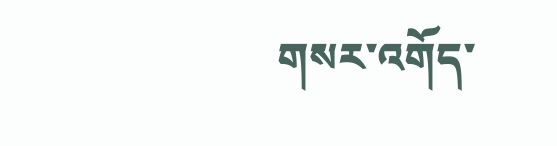གསར་འགོད་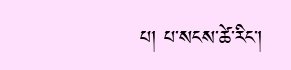པ། པ་སངས་ཚེ་རིང་།